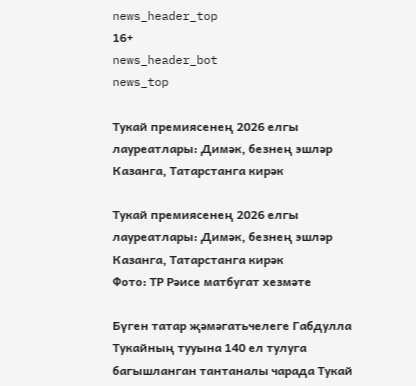news_header_top
16+
news_header_bot
news_top

Тукай премиясенең 2026 елгы лауреатлары: Димәк, безнең эшләр Казанга, Татарстанга кирәк

Тукай премиясенең 2026 елгы лауреатлары: Димәк, безнең эшләр Казанга, Татарстанга кирәк
Фото: ТР Рәисе матбугат хезмәте

Бүген татар җәмәгатьчелеге Габдулла Тукайның тууына 140 ел тулуга багышланган тантаналы чарада Тукай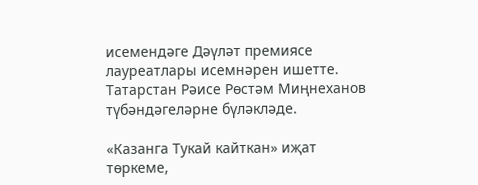исемендәге Дәүләт премиясе лауреатлары исемнәрен ишетте. Татарстан Рәисе Рөстәм Миңнеханов түбәндәгеләрне бүләкләде.

«Казанга Тукай кайткан» иҗат төркеме,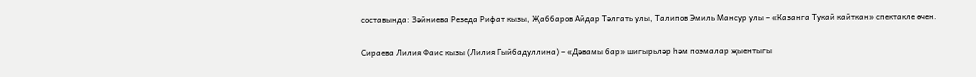составында: Зәйниева Резеда Рифат кызы, Җаббаров Айдар Тәлгать улы, Талипов Эмиль Мансур улы – «Казанга Тукай кайткан» спектакле өчен.

Сираева Лилия Фаис кызы (Лилия Гыйбадуллина) – «Дәвамы бар» шигырьләр һәм поэмалар җыентыгы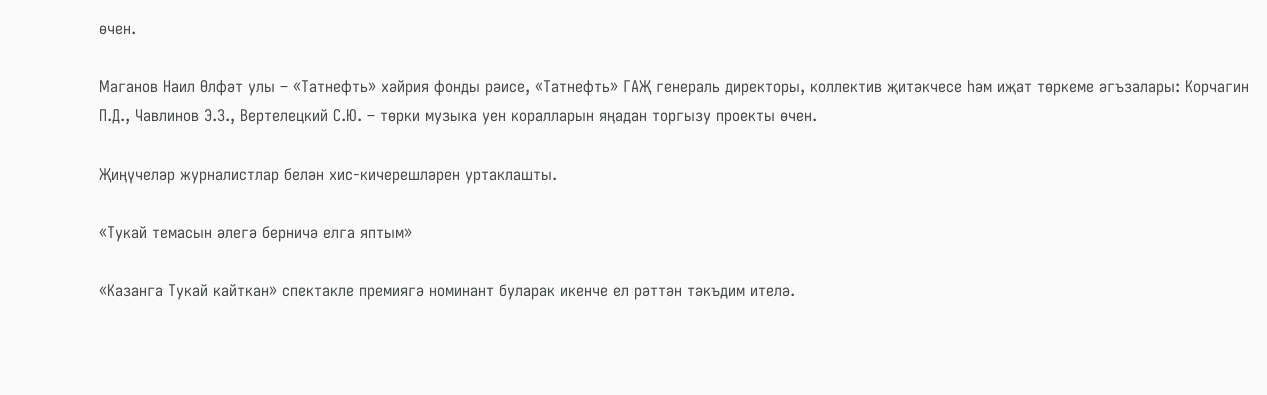өчен.

Маганов Наил Өлфәт улы – «Татнефть» хәйрия фонды рәисе, «Татнефть» ГАҖ генераль директоры, коллектив җитәкчесе һәм иҗат төркеме әгъзалары: Корчагин П.Д., Чавлинов Э.З., Вертелецкий С.Ю. – төрки музыка уен коралларын яңадан торгызу проекты өчен.

Җиңүчеләр журналистлар белән хис-кичерешләрен уртаклашты.

«Тукай темасын әлегә берничә елга яптым»

«Казанга Тукай кайткан» спектакле премиягә номинант буларак икенче ел рәттән тәкъдим ителә.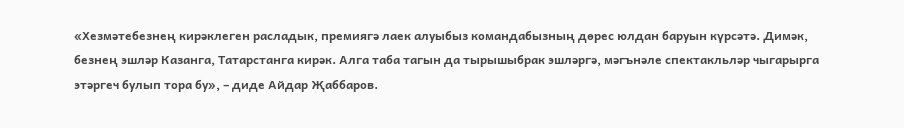«Хезмәтебезнең кирәклеген расладык, премиягә лаек алуыбыз командабызның дөрес юлдан баруын күрсәтә. Димәк, безнең эшләр Казанга, Татарстанга кирәк. Алга таба тагын да тырышыбрак эшләргә, мәгънәле спектакльләр чыгарырга этәргеч булып тора бу», – диде Айдар Җаббаров.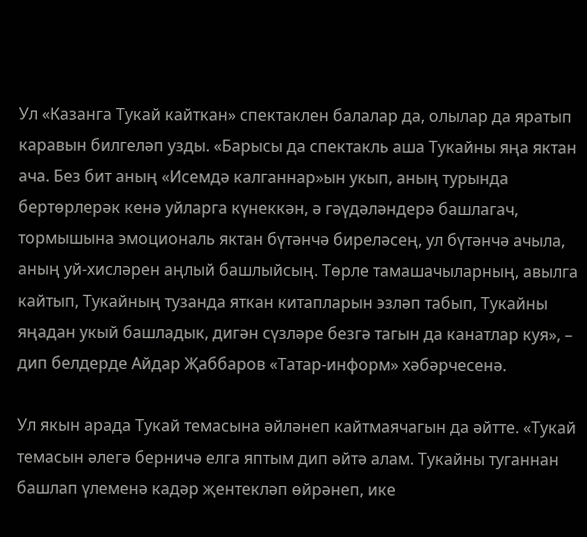Ул «Казанга Тукай кайткан» спектаклен балалар да, олылар да яратып каравын билгеләп узды. «Барысы да спектакль аша Тукайны яңа яктан ача. Без бит аның «Исемдә калганнар»ын укып, аның турында бертөрлерәк кенә уйларга күнеккән, ә гәүдәләндерә башлагач, тормышына эмоциональ яктан бүтәнчә биреләсең, ул бүтәнчә ачыла, аның уй-хисләрен аңлый башлыйсың. Төрле тамашачыларның, авылга кайтып, Тукайның тузанда яткан китапларын эзләп табып, Тукайны яңадан укый башладык, дигән сүзләре безгә тагын да канатлар куя», – дип белдерде Айдар Җаббаров «Татар-информ» хәбәрчесенә.

Ул якын арада Тукай темасына әйләнеп кайтмаячагын да әйтте. «Тукай темасын әлегә берничә елга яптым дип әйтә алам. Тукайны туганнан башлап үлеменә кадәр җентекләп өйрәнеп, ике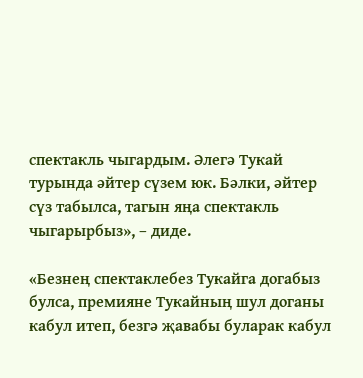спектакль чыгардым. Әлегә Тукай турында әйтер сүзем юк. Бәлки, әйтер сүз табылса, тагын яңа спектакль чыгарырбыз», – диде.

«Безнең спектаклебез Тукайга догабыз булса, премияне Тукайның шул доганы кабул итеп, безгә җавабы буларак кабул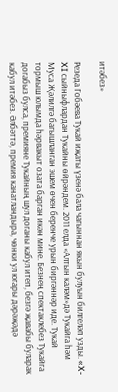итәбез»

Резеда Гобәева Тукай иҗаты үзенә бала чагыннан якын булуын билгеләп узды. «X-XI сыйныфлардан Тукайны өйрәндем. 2011 елда «Алтын каләм»дә Тукайга һәм Муса Җәлилгә багышланган эшем өчен беренче урын биргәннәр иде. Тукай тормыш юлымда һәрвакыт озата барган икән мине. Безнең спектаклебез Тукайга догабыз булса, премияне Тукайның шул доганы кабул итеп, безгә җавабы буларак кабул итәбез. Әлбәттә, премия канатландыра, чөнки ул югары дәрәҗәдә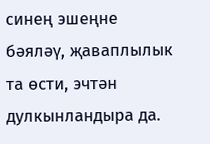синең эшеңне бәяләү, җаваплылык та өсти, эчтән дулкынландыра да.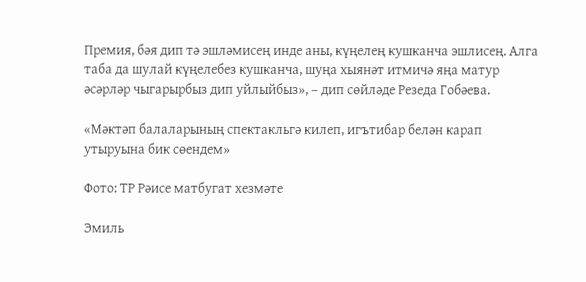Премия, бәя дип тә эшләмисең инде аны, күңелең кушканча эшлисең. Алга таба да шулай күңелебез кушканча, шуңа хыянәт итмичә яңа матур әсәрләр чыгарырбыз дип уйлыйбыз», – дип сөйләде Резеда Гобәева.

«Мәктәп балаларының спектакльгә килеп, игътибар белән карап утыруына бик сөендем»

Фото: ТР Рәисе матбугат хезмәте

Эмиль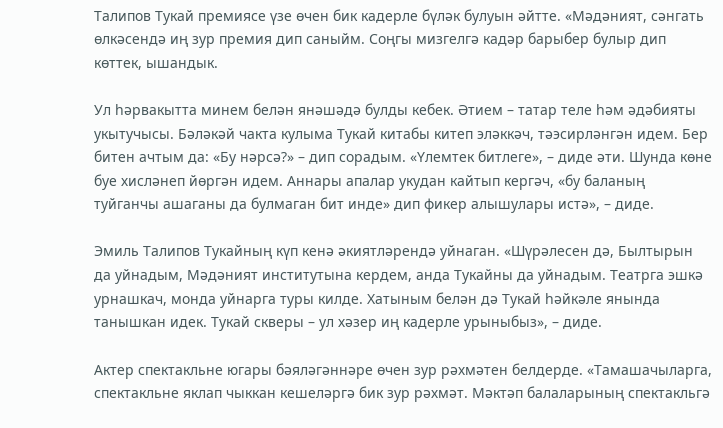Талипов Тукай премиясе үзе өчен бик кадерле бүләк булуын әйтте. «Мәдәният, сәнгать өлкәсендә иң зур премия дип саныйм. Соңгы мизгелгә кадәр барыбер булыр дип көттек, ышандык.

Ул һәрвакытта минем белән янәшәдә булды кебек. Әтием – татар теле һәм әдәбияты укытучысы. Бәләкәй чакта кулыма Тукай китабы китеп эләккәч, тәэсирләнгән идем. Бер битен ачтым да: «Бу нәрсә?» – дип сорадым. «Үлемтек битлеге», – диде әти. Шунда көне буе хисләнеп йөргән идем. Аннары апалар укудан кайтып кергәч, «бу баланың туйганчы ашаганы да булмаган бит инде» дип фикер алышулары истә», – диде.

Эмиль Талипов Тукайның күп кенә әкиятләрендә уйнаган. «Шүрәлесен дә, Былтырын да уйнадым, Мәдәният институтына кердем, анда Тукайны да уйнадым. Театрга эшкә урнашкач, монда уйнарга туры килде. Хатыным белән дә Тукай һәйкәле янында танышкан идек. Тукай скверы – ул хәзер иң кадерле урыныбыз», – диде.

Актер спектакльне югары бәяләгәннәре өчен зур рәхмәтен белдерде. «Тамашачыларга, спектакльне яклап чыккан кешеләргә бик зур рәхмәт. Мәктәп балаларының спектакльгә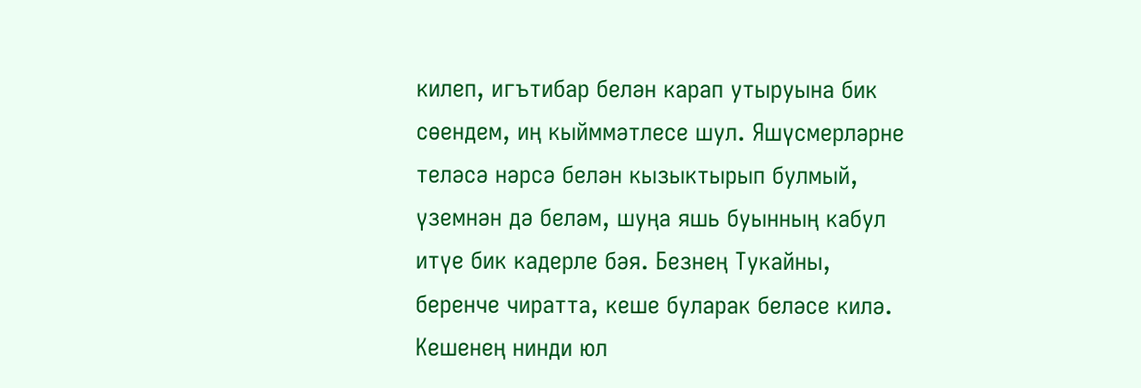килеп, игътибар белән карап утыруына бик сөендем, иң кыйммәтлесе шул. Яшүсмерләрне теләсә нәрсә белән кызыктырып булмый, үземнән дә беләм, шуңа яшь буынның кабул итүе бик кадерле бәя. Безнең Тукайны, беренче чиратта, кеше буларак беләсе килә. Кешенең нинди юл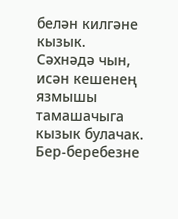белән килгәне кызык. Сәхнәдә чын, исән кешенең язмышы тамашачыга кызык булачак. Бер-беребезне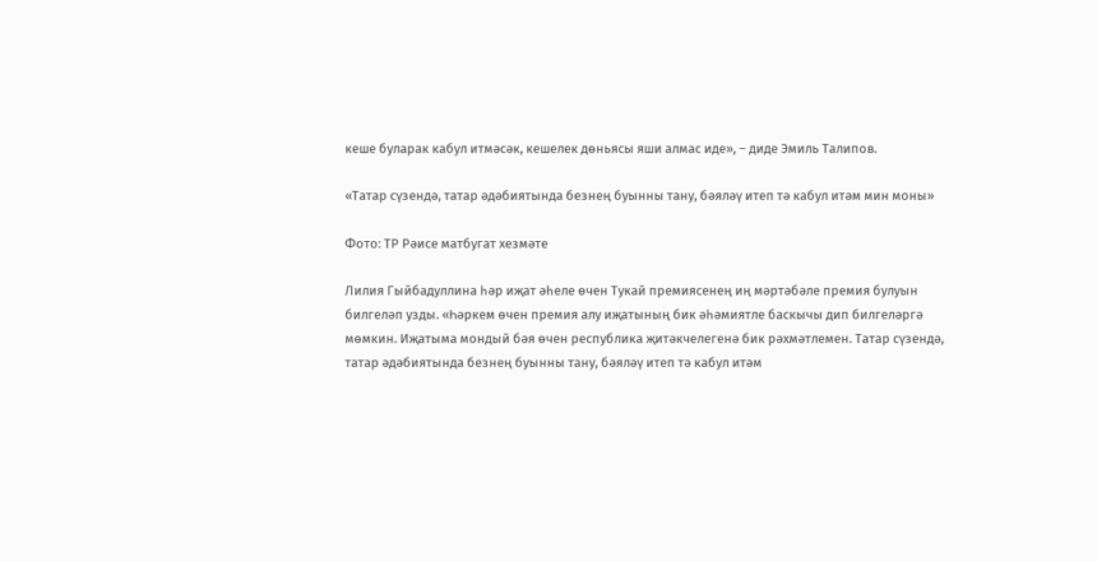кеше буларак кабул итмәсәк, кешелек дөньясы яши алмас иде», – диде Эмиль Талипов.

«Татар сүзендә, татар әдәбиятында безнең буынны тану, бәяләү итеп тә кабул итәм мин моны»

Фото: ТР Рәисе матбугат хезмәте

Лилия Гыйбадуллина һәр иҗат әһеле өчен Тукай премиясенең иң мәртәбәле премия булуын билгеләп узды. «Һәркем өчен премия алу иҗатының бик әһәмиятле баскычы дип билгеләргә мөмкин. Иҗатыма мондый бәя өчен республика җитәкчелегенә бик рәхмәтлемен. Татар сүзендә, татар әдәбиятында безнең буынны тану, бәяләү итеп тә кабул итәм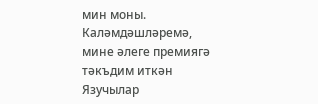мин моны. Каләмдәшләремә, мине әлеге премиягә тәкъдим иткән Язучылар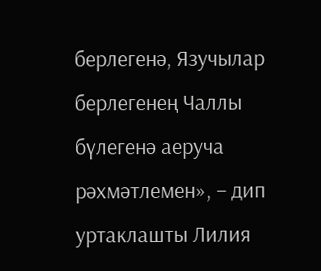берлегенә, Язучылар берлегенең Чаллы бүлегенә аеруча рәхмәтлемен», – дип уртаклашты Лилия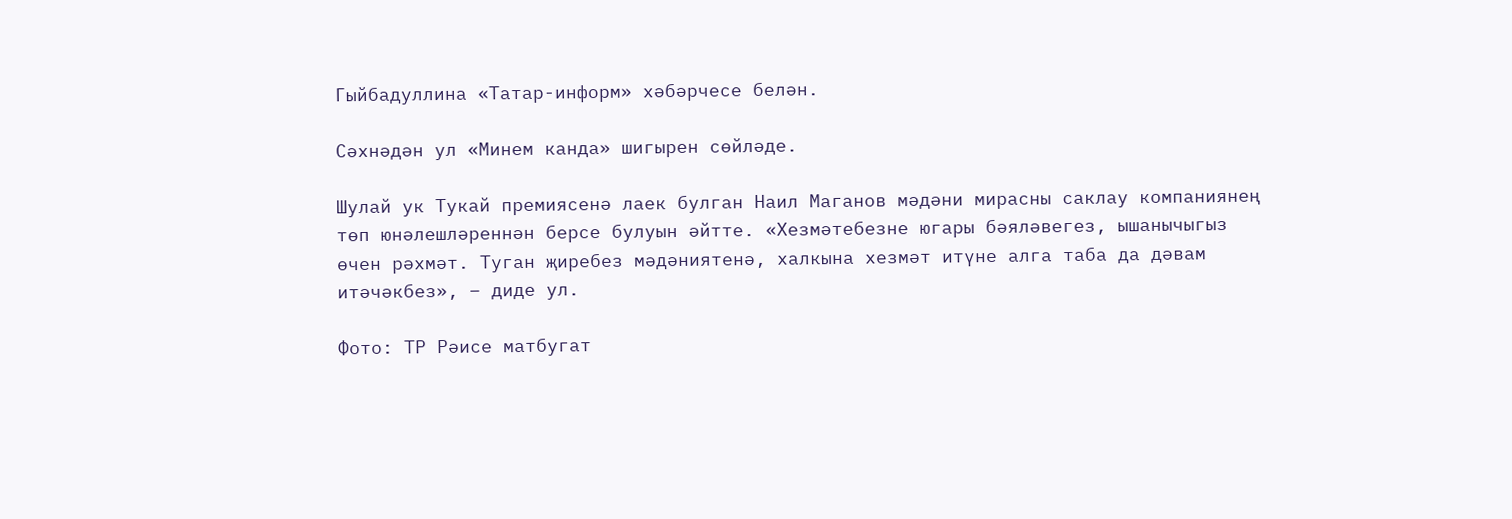Гыйбадуллина «Татар-информ» хәбәрчесе белән.

Сәхнәдән ул «Минем канда» шигырен сөйләде.

Шулай ук Тукай премиясенә лаек булган Наил Маганов мәдәни мирасны саклау компаниянең төп юнәлешләреннән берсе булуын әйтте. «Хезмәтебезне югары бәяләвегез, ышанычыгыз өчен рәхмәт. Туган җиребез мәдәниятенә, халкына хезмәт итүне алга таба да дәвам итәчәкбез», – диде ул.

Фото: ТР Рәисе матбугат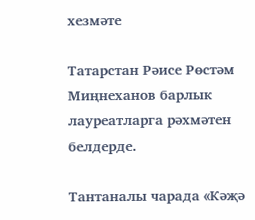хезмәте

Татарстан Рәисе Рөстәм Миңнеханов барлык лауреатларга рәхмәтен белдерде.

Тантаналы чарада «Кәҗә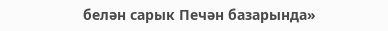белән сарык Печән базарында»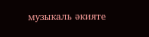музыкаль әкияте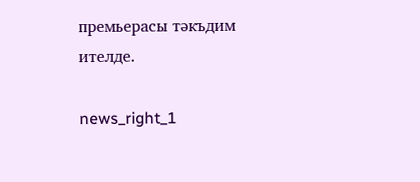премьерасы тәкъдим ителде.

news_right_1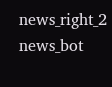news_right_2
news_bot